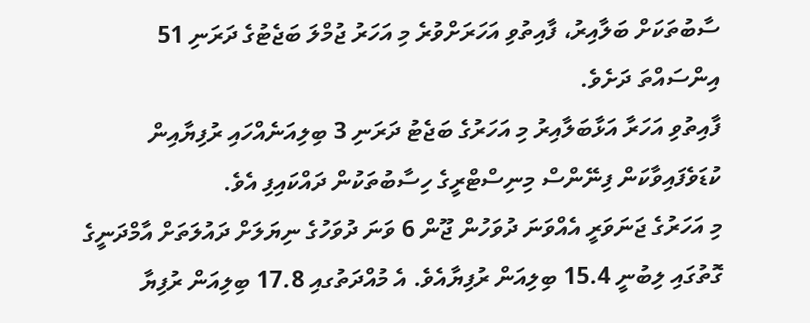ސާބުތަކަށް ބަލާއިރު، ފާއިތުވި އަހަރަށްވުރެ މި އަހަރު ޖުމްލަ ބަޖެޓުގެ ދަރަނި 51 އިންސައްތަ ދަށެވެ.
ފާއިތުވި އަހަރާ އަޅާބަލާއިރު މި އަހަރުގެ ބަޖެޓު ދަރަނި 3 ބިލިއަނެއްހައި ރުފިޔާއިން ކުޑަވެފައިވާކަން ފިނޭންސް މިނިސްޓްރީގެ ހިސާބުތަކުން ދައްކައިފި އެވެ.
މި އަހަރުގެ ޖަނަވަރީ އެއްވަނަ ދުވަހުން ޖޫން 6 ވަނަ ދުވަހުގެ ނިޔަލަށް ދައުލަތަށް އާމްދަނީގެ ގޮތުގައި ލިބުނީ 15.4 ބިލިއަން ރުފިޔާއެވެ. އެ މުއްދަތުގއި 17.8 ބިލިއަން ރުފިޔާ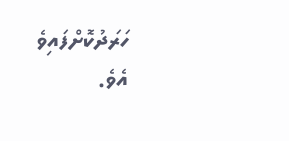ހަރަދުކޮށްފައިވެ އެވެ.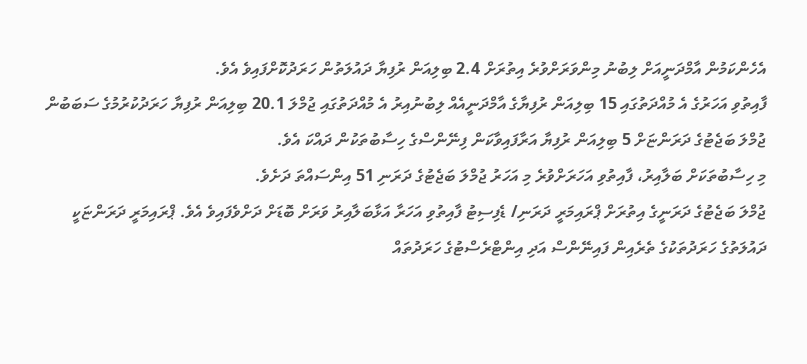އެހެންކަމުން އާމްދަނީއަށް ލިބުނު މިންވަރަށްވުރެ އިތުރަށް 2.4 ބިލިއަން ރުފިޔާ ދައުލަތުން ހަރަދުކޮށްފައިވެ އެވެ.
ފާއިތުވި އަހަރުގެ އެ މުއްދަތުގައި 15 ބިލިއަން ރުފިޔާގެ އާމްދަނީއެއް ލިބުނުއިރު އެ މުއްދަތުގައި ޖުމްލަ 20.1 ބިލިއަން ރުފިޔާ ހަރަދުކުރުމުގެ ސަބަބުން ޖުމްލަ ބަޖެޓުގެ ދަރަންޏަށް 5 ބިލިއަން ރުފިޔާ އަރާފައިވާކަން ފިނޭންސްގެ ހިސާބުތަކުން ދައްކަ އެވެ.
މި ހިސާބުތަކަށް ބަލާއިރު، ފާއިތުވި އަހަރަށްވުރެ މި އަހަރު ޖުމްލަ ބަޖެޓުގެ ދަރަނި 51 އިންސައްތަ ދަށެވެ.
ޖުމްލަ ބަޖެޓުގެ ދަރަނީގެ އިތުރަށް ޕްރައިމަރީ ދަރަނި/ ޑެފިސިޓު ފާއިތުވި އަހަރާ އަޅާބަލާއިރު ވަރަށް ބޮޑަށް ދަށްވެފައިވެ އެވެ. ޕްރައިމަރީ ދަރަންޏަކީ ދައުލަތުގެ ހަރަދުތަކުގެ ތެރެއިން ފައިނޭންސް އަދި އިންޓްރެސްޓުގެ ހަރަދުތައް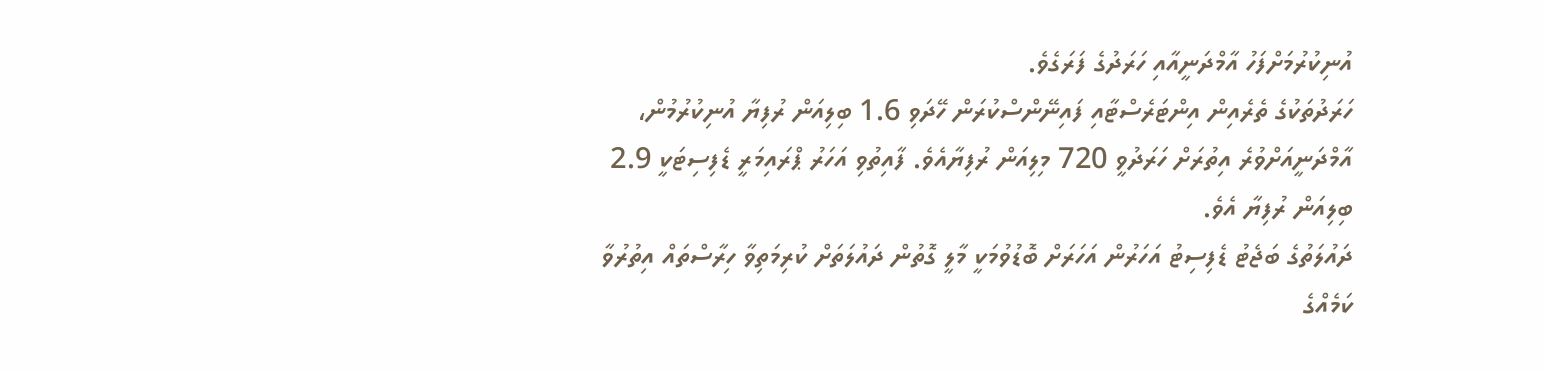އުނިކުރުމަށްފަހު އާމްދަނީއާއި ހަރަދުގެ ފަރަގެވެ.
ހަރަދުތަކުގެ ތެރެއިން އިންޓަރެސްޓާއި ފައިނޭންސްކުރަން ހޭދަވި 1.6 ބިލިއަން ރުފިޔާ އުނިކުރުމުން، އާމްދަނީއަށްވުރެ އިތުރަށް ހަރަދުވީ 720 މިލިއަން ރުފިޔާއެވެ. ފާއިތުވި އަހަރު ޕްރައިމަރީ ޑެފިސިޓަކީ 2.9 ބިލިއަން ރުފިޔާ އެވެ.
ދައުލަތުގެ ބަޖެޓު ޑެފިސިޓު އަހަރުން އަހަރަށް ބޮޑުވުމަކީ މާލީ ގޮތުން ދައުލަތަށް ކުރިމަތިވާ ހިރާސްތައް އިތުރުވާ ކަމެއްގެ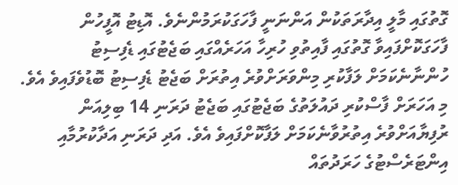ގޮތުގައި މާލީ އިދާރަތަކުން އަންނަނީ ފާހަގަކުރަމުންނެވެ. އޮޑިޓު އޮފީހުން ފާހަގަކޮށްފައިވާ ގޮތުގައި ފާއިތުވި ހުރިހާ އަހަރެއްގައި ބަޖެޓުގައި ޑެފިސިޓު ހުންނާނެކަމަށް ލަފާކުރި މިންވަރަށްވުރެ އިތުރަށް ބަޖެޓު ޑެފިސިޓު ބޮޑުވެފައިވެ އެވެ.
މި އަހަރަށް ފާސްކުރި ދައުލަތުގެ ބަޖެޓުގައި ބަޖެޓު ދަރަނި 14 ބިލިއަން ރުފިޔާއަށްވުރެ އިތުރުވާނެކަމަށް ލަފާކޮށްފައިވެ އެވެ. އަދި ދަރަނި އަދާކުރުމާއި އިންޓަރެސްޓުގެ ހަރަދުތައް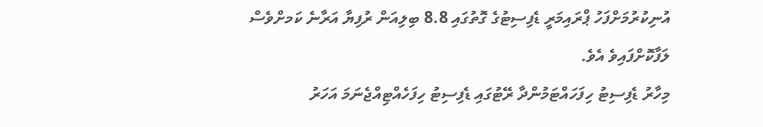އުނިކުރުމަށްފަހު ޕްރައިމަރީ ޑެފިސިޓުގެ ގޮތުގައި 8.8 ބިލިއަން ރުފިޔާ އަރާނެ ކަމށްވެސް ލަފާކޮށްފައިވެ އެވެ.
މިހާރު ޑެފިސިޓު ހިފަހައްޓަމުންދާ ރޭޓުގައި ޑެފިސިޓު ހިފަހެއްޓިއްޖެނަމަ އަހަރު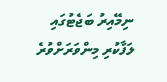ނިމޭއިރު ބަޖެޓުގައި ލަފާކުރި މިންވަރަށްވުރެ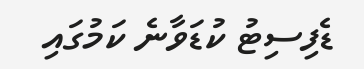ޑެފިސިޓު ކުޑަވާނެ ކަމުގައި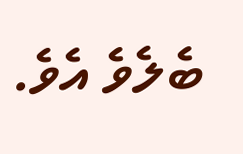ބެލެވެ އެވެ.